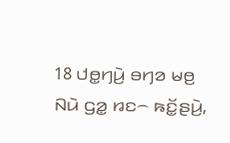18 ꤓꤥ꤭ꤚꤣꤧ꤬ ꤋꤚꤤ ꤗꤥ꤬ ꤡꤣꤧ ꤞꤤ꤭ ꤙꤢ꤮ ꤒꤢꤩ꤭ꤔꤣꤧ꤬,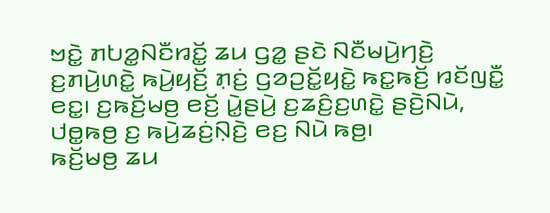ꤠꤢꤧ꤭ ꤊꤝꤤ꤭ꤡꤢꤪꤙꤢꤩ꤭ ꤘꤣ ꤞꤤ꤭ ꤔꤢꤧ ꤡꤢꤪꤗꤣꤧ꤬ꤚꤢꤧ꤬ ꤢ꤬ꤊꤣꤧ꤬ꤛꤢꤧ꤭ ꤒꤣꤧ꤬ꤟꤢꤩ꤬ ꤊ꤫ꤢꤦ꤬ ꤞꤤꤑꤢꤩ꤭ꤟꤢꤧ꤭ ꤒꤢ꤭ꤒꤢꤩ꤬ ꤙꤢꤩꤜꤢꤪ꤭ ꤕꤢ꤭꤯ ꤢ꤬ꤒꤢꤩ꤬ꤗꤥ꤬ ꤕꤢꤩ꤬ ꤣꤧ꤭ꤔꤣꤧ꤬ ꤢ꤬ꤘꤢꤨ꤬ꤢ꤬ꤛꤢꤧ꤭ ꤔꤢꤧ꤬ꤡꤣꤧ, ꤓꤥ꤭ꤒꤥ꤬ ꤢ꤬ ꤒꤣꤧ꤬ꤘꤢꤦ꤬ꤡ꤫ꤢꤧ꤬ ꤕꤢ꤬ ꤡꤣꤧ ꤒꤥ꤬꤯
ꤒꤢꤩ꤬ꤗꤥ꤬ ꤘꤣ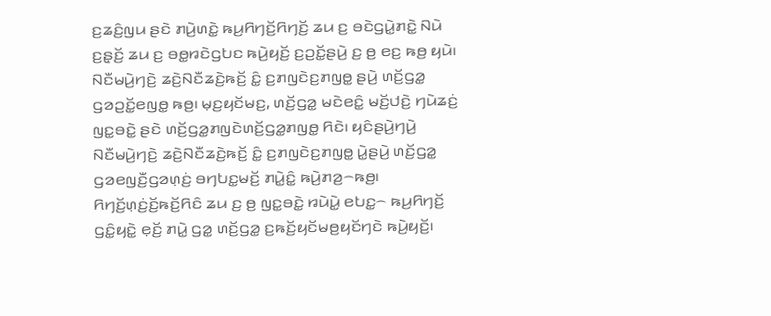ꤢ꤬ꤘꤢꤨ꤬ꤜꤣ ꤔꤢꤧ ꤊꤣꤧ꤬ꤛꤢꤧ꤭ ꤒꤣ꤬ꤖꤚꤢꤩ꤬ꤖꤚꤢꤩ꤬ ꤘꤣ ꤢ꤬ ꤋꤢꤧꤞꤣꤧ꤭ꤊꤢꤧ꤭ ꤡꤣꤧ ꤢ꤬ꤔ꤫ꤢꤩ꤬ ꤘꤣ ꤢ꤬ ꤋꤥ꤭ꤙꤢꤧꤞꤝꤢ ꤒꤣꤧ꤬ꤟꤢꤩ꤬ ꤢ꤬ꤑꤢꤩ꤭ꤔꤣꤧ꤬ ꤢ꤬ ꤥ꤬ ꤕꤢ꤬ ꤒꤥ꤬ ꤟꤣꤧ꤯
ꤡꤢꤪꤗꤣꤧ꤬ꤚꤢꤧ꤬ ꤘꤢꤧ꤬ꤡꤢꤪꤘꤢꤧ꤬ꤒꤢꤩ꤬ ꤢꤨ꤭ ꤢ꤬ꤊꤜꤢꤧꤢ꤬ꤊꤜꤥ꤭ ꤔꤣꤧ꤬ ꤛꤢꤩ꤬ꤞꤤ꤭ ꤞꤤꤑꤢꤩ꤭ꤕꤜꤥ꤭ ꤒꤥ꤬꤯ ꤗ꤫ꤢ꤬ꤟꤢꤩꤗꤢ꤬, ꤛꤢꤩ꤬ꤞꤤ꤭ ꤗꤢꤧꤕꤢꤨ꤭ ꤗꤢꤩ꤬ꤓꤢꤧ꤬ ꤚꤣꤧꤘꤢꤦ꤬ ꤜꤢ꤭ꤋꤢꤧ꤭ ꤔꤢꤧ ꤛꤢꤩ꤬ꤞꤤ꤭ꤊꤜꤢꤧꤛꤢꤩ꤬ꤞꤤ꤭ꤊꤜꤥ꤭ ꤖꤢꤧ꤯ ꤟꤢꤨꤔꤣꤧ꤬ꤚꤣꤧ꤬ ꤡꤢꤪꤗꤣꤧ꤬ꤚꤢꤧ꤬ ꤘꤢꤧ꤬ꤡꤢꤪꤘꤢꤧ꤬ꤒꤢꤩ꤬ ꤢꤨ꤭ ꤢ꤬ꤊꤜꤢꤧꤢ꤬ꤊꤜꤥ꤭ ꤣꤧ꤭ꤔꤣꤧ꤬ ꤛꤢꤩ꤬ꤞꤤ꤭ ꤞꤤꤕꤜꤢꤪ꤬ꤞꤤꤛ꤫ꤢꤦ꤬ ꤋꤚꤝꤢ꤭ꤗꤢꤩ꤬ ꤊꤣꤧ꤭ꤢꤨ꤭ ꤒꤣꤧ꤬ꤊꤤ꤬꤮ꤒꤥ꤬꤯
ꤖꤚꤢꤩ꤬ꤛ꤫ꤢꤦ꤬ꤢꤩ꤬ꤒꤢꤩ꤬ꤖꤢꤨ ꤘꤣ ꤢ꤬ ꤥ꤬ ꤜꤢ꤭ꤋꤢꤧ꤭ ꤙꤣꤧꤣꤧ꤭ ꤕꤝꤢ꤭꤮ ꤒꤣ꤬ꤖꤚꤢꤩ꤬ ꤞꤢꤨ꤭ꤟꤢꤧ꤭ ꤕ꤫ꤢꤩ꤬ ꤊꤣꤧ꤭ ꤞꤤ꤭ ꤛꤢꤩ꤬ꤞꤤ꤭ ꤢ꤬ꤒꤢꤩ꤬ꤟꤢꤩꤗꤥ꤬ꤟꤢꤩꤚꤢꤧ ꤒꤣꤧ꤬ꤟꤢꤩ꤬꤯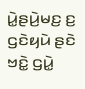ꤣꤧ꤭ꤔꤣꤧ꤬ꤗꤢ꤬ ꤢ꤬ ꤞꤢꤧꤟꤣꤧ ꤔꤢꤧ ꤠꤢꤧ꤭ ꤞꤣꤧ꤭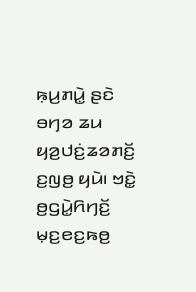ꤒ꤫ꤣ꤬ꤊꤣꤧ꤭ ꤔꤢꤧ ꤋꤚꤤ ꤘꤣ ꤟꤤ꤬ꤓꤢꤦ꤬ꤘꤤꤊꤢꤩ꤬ ꤢ꤬ꤜꤥ꤬ ꤟꤣꤧ꤯ ꤠꤢꤧ꤭ ꤥ꤬ꤞꤣꤧ꤭ꤖꤚꤢꤩ꤬ ꤗ꤫ꤢ꤬ꤕꤢ꤬ꤒꤥ꤬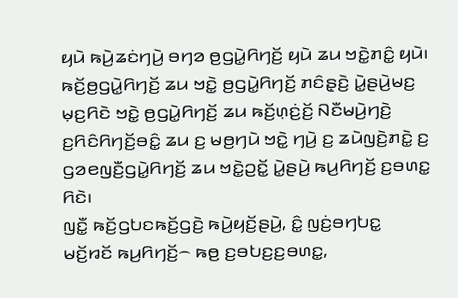ꤟꤣꤧ ꤒꤣꤧ꤬ꤘꤢꤦꤚꤣꤧ꤬ ꤋꤚꤤ ꤥ꤬ꤞꤣꤧ꤭ꤖꤚꤢꤩ꤬ ꤟꤣꤧ ꤘꤣ ꤠꤢꤧ꤭ꤊꤢꤨ꤭ ꤟꤣꤧ꤯ ꤒꤢꤩ꤬ꤥ꤬ꤞꤣꤧ꤭ꤖꤚꤢꤩ꤬ ꤘꤣ ꤠꤢꤧ꤭ ꤥ꤬ꤞꤣꤧ꤭ꤖꤚꤢꤩ꤬ ꤊꤢꤨꤔ꤫ꤢꤧ꤬ ꤣꤧ꤭ꤔꤣꤧ꤬ꤗꤢ꤬ ꤗ꤫ꤢ꤬ꤖꤢꤧ ꤠꤢꤧ꤭ ꤥ꤬ꤞꤣꤧ꤭ꤖꤚꤢꤩ꤬ ꤘꤣ ꤒꤢꤩ꤬ꤛ꤫ꤢꤦ꤬ꤢꤩ꤬ ꤡꤢꤪꤗꤣꤧ꤬ꤚꤢꤧ꤬ ꤢ꤬ꤖꤢꤨꤖꤚꤢꤩ꤬ꤋꤢꤨ꤭ ꤘꤣ ꤢ꤬ ꤗꤥ꤬ꤚꤣꤧ ꤠꤢꤧ꤭ ꤚꤣꤧ꤬ ꤢ꤬ ꤘꤣꤧꤜꤢꤧ꤬ꤊꤢꤧ꤭ ꤢ꤬ ꤞꤤꤕꤜꤢꤪ꤬ꤞꤣꤧ꤭ꤖꤚꤢꤩ꤬ ꤘꤣ ꤠꤢꤧ꤭ꤑꤢꤩ꤭ ꤣꤧ꤭ꤔꤣꤧ꤬ ꤒꤣ꤬ꤖꤚꤢꤩ꤬ ꤢ꤬ꤋꤛꤢ꤭ ꤖꤢꤧ꤯
ꤜꤢꤪ꤭ ꤒꤢꤩ꤬ꤞꤝꤢꤒꤢꤩ꤬ꤞꤢꤧ꤬ ꤒꤣꤧ꤬ꤟꤢꤩ꤬ꤔꤣꤧ꤬, ꤢꤨ꤭ ꤜꤢꤦ꤬ꤋꤚꤝꤢ꤭ ꤗꤢꤩ꤬ꤙꤢꤩ ꤒꤣ꤬ꤖꤚꤢꤩ꤬꤮ ꤒꤥ꤬ ꤢ꤬ꤋꤝꤢ꤬ꤢ꤬ꤋꤛꤢ꤭,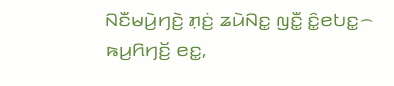ꤡꤢꤪꤗꤣꤧ꤬ꤚꤢꤧ꤬ ꤊ꤫ꤢꤦ꤬ ꤘꤣꤧꤡꤢ꤭ ꤜꤢꤪ꤭ ꤢꤨ꤭ꤕꤝꤢ꤭꤮ ꤒꤣ꤬ꤖꤚꤢꤩ꤬ ꤕꤢ꤭,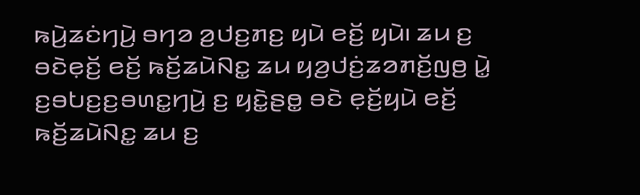ꤒꤣꤧ꤬ꤘꤢꤦꤚꤣꤧ꤬ ꤋꤚꤤ ꤤ꤬ꤓꤢ꤬ꤊꤢ꤬ ꤟꤣꤧ ꤕꤢꤩ꤬ ꤟꤣꤧ꤯ ꤘꤣ ꤢ꤬ ꤋꤢꤧꤕ꤫ꤢꤩ꤬ ꤕꤢꤩ꤬ ꤒꤢꤩ꤬ꤘꤣꤧꤡꤢ꤭ ꤘꤣ ꤟꤤ꤬ꤓꤢꤦ꤬ꤘꤤꤊꤢꤩ꤬ꤜꤥ꤬ ꤣꤧ꤭ ꤢ꤬ꤋꤝꤢ꤬ꤢ꤬ꤋꤛꤢ꤭ꤚꤣꤧ꤬ ꤢ꤬ ꤟꤢꤧ꤭ꤔꤥ꤭ ꤋꤢꤧ ꤕ꤫ꤢꤩ꤬ꤟꤣꤧ ꤕꤢꤩ꤬ ꤒꤢꤩ꤬ꤘꤣꤧꤡꤢ꤭ ꤘꤣ ꤢ꤬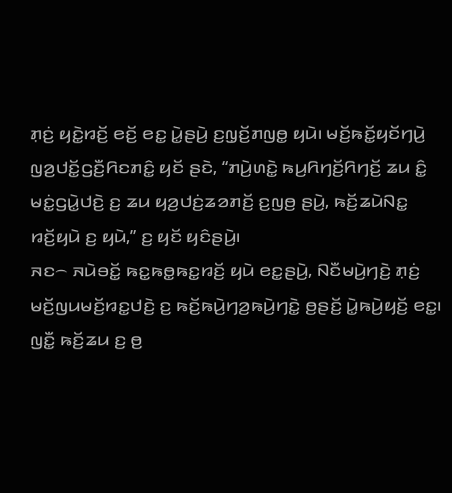ꤊ꤫ꤢꤦ꤬ ꤟꤢꤧ꤭ꤙꤢꤩ꤬ ꤕꤢꤩ꤬ ꤕꤢ꤭ ꤣꤧ꤭ꤔꤣꤧ꤬ ꤢ꤬ꤜ꤫ꤢꤩ꤬ꤊꤜꤥ꤭ ꤟꤣꤧ꤯ ꤗꤢꤩ꤬ꤒꤢꤩ꤭ꤟꤢꤩꤚꤣꤧ꤬ ꤜꤤ꤬ꤓꤢꤩ꤭ꤞꤢꤪ꤬ꤖꤢꤊꤢꤨ꤭ ꤟꤢꤩ ꤔꤢꤧ, “ꤊꤣꤧ꤬ꤛꤢꤧ꤭ ꤒꤣ꤬ꤖꤚꤢꤩ꤬ꤖꤚꤢꤩ꤬ ꤘꤣ ꤢꤨ꤭ ꤗꤢꤦ꤭ꤞꤣꤧ꤭ꤓꤢꤧ꤬ ꤢ꤬ ꤘꤣ ꤟꤤ꤬ꤓꤢꤦ꤬ꤘꤤꤊꤢꤩ꤬ ꤢ꤬ꤜꤥ꤬ ꤔꤣꤧ꤬, ꤒꤢꤩ꤬ꤘꤣꤧꤡꤢ꤭ ꤙꤢꤩ꤬ꤟꤣꤧ ꤢ꤬ ꤟꤣꤧ,” ꤢ꤬ ꤟꤢꤩ ꤟꤢꤨꤔꤣꤧ꤬꤯
ꤏꤢ꤮ ꤏꤣꤧꤋꤢꤩ꤭ ꤒꤢ꤭ꤒꤥ꤭ꤒꤢ꤭ꤙꤢꤩ꤬ ꤟꤣꤧ ꤕꤢ꤭ꤔꤣꤧ꤬, ꤡꤢꤪꤗꤣꤧ꤬ꤚꤢꤧ꤬ ꤊ꤫ꤢꤦ꤬ ꤗꤢꤩ꤬ꤜꤣꤗꤢꤩ꤬ꤙꤢ꤭ꤓꤢꤧ꤬ ꤢ꤬ ꤒꤢꤩ꤬ꤒꤣꤧ꤬ꤚꤤ꤬ꤒꤣꤧ꤬ꤚꤢꤧ꤭ ꤥ꤬ꤔꤢꤩ꤬ ꤣꤧ꤭ꤒꤣꤧ꤬ꤟꤢꤩ꤬ ꤕꤢ꤭꤯ ꤜꤢꤪ꤭ ꤒꤢꤩ꤬ꤘꤣ ꤢ꤬ ꤥ꤬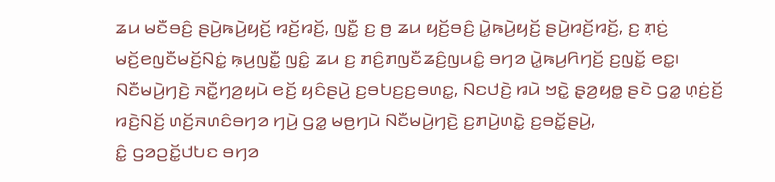ꤘꤣ ꤗꤢꤪꤋꤢꤨ꤬ ꤔꤣꤧ꤬ꤒꤣꤧ꤬ꤟꤢꤩ꤬ ꤙꤢꤩ꤬ꤙꤢꤩ꤬, ꤜꤢꤪ꤭ ꤢ꤬ ꤥ꤬ ꤘꤣ ꤟꤢꤩ꤬ꤋꤢꤨ꤬ ꤣꤧ꤭ꤒꤣꤧ꤬ꤟꤢꤩ꤬ ꤔꤣꤧ꤬ꤙꤢꤩ꤬ꤙꤢꤩ꤬, ꤢ꤬ ꤊ꤫ꤢꤦ꤬ ꤗꤢꤩ꤬ꤕꤜꤢꤪꤗꤢꤩ꤬ꤡꤢꤦ꤭ ꤒ꤫ꤣ꤬ꤜꤢꤪ꤭ ꤜꤢꤨ꤭ ꤘꤣ ꤢ꤬ ꤊꤢꤨ꤬ꤊꤜꤢꤪꤘꤢꤨ꤬ꤜꤣꤢꤨ꤭ ꤋꤚꤤ ꤣꤧ꤭ꤒꤣ꤬ꤖꤚꤢꤩ꤬ ꤢ꤬ꤜꤢꤩ꤭ ꤕꤢ꤭꤯
ꤡꤢꤪꤗꤣꤧ꤬ꤚꤢꤧ꤬ ꤏꤢꤪ꤭ꤚꤤ꤬ꤟꤣꤧ ꤕꤢꤩ꤬ ꤟꤢꤨꤔꤣꤧ꤬ ꤢ꤬ꤋꤝꤢ꤬ꤢ꤬ꤋꤛꤢ꤭, ꤡꤢꤓꤢꤧ꤬ ꤙꤣꤧ ꤠꤢꤧ꤭ ꤔ꤫ꤤ꤬ꤟꤥ꤭ ꤔꤢꤧ ꤞꤤ꤭ ꤛ꤫ꤢꤦ꤬ꤢꤩ꤬ ꤙꤢꤧ꤬ꤡꤢꤩ꤬ ꤛꤢꤩ꤬ꤏꤛꤢꤨꤋꤚꤤ ꤚꤣꤧ꤬ ꤞꤤ꤭ ꤗꤥ꤬ꤚꤣꤧ ꤡꤢꤪꤗꤣꤧ꤬ꤚꤢꤧ꤬ ꤢ꤬ꤊꤣꤧ꤬ꤛꤢꤧ꤭ ꤢ꤬ꤋꤢꤩ꤭ꤔꤣꤧ꤬,
ꤢꤨ꤭ ꤞꤤꤑꤢꤩ꤭ꤓꤝꤢ ꤋꤚꤤ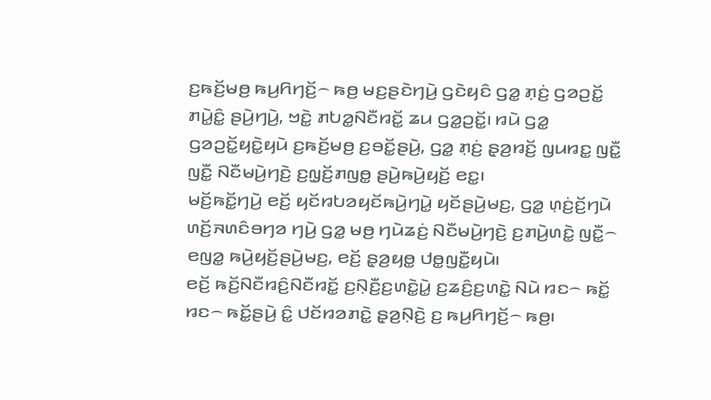ꤢ꤬ꤒꤢꤩ꤬ꤗꤥ꤬ ꤒꤣ꤬ꤖꤚꤢꤩ꤬꤮ ꤒꤥ꤬ ꤗꤢ꤬ꤔꤢꤧꤚꤣꤧ꤬ ꤞꤢꤧꤟꤢꤨ ꤞꤤ꤭ ꤊ꤫ꤢꤦ꤬ ꤞꤤꤑꤢꤩ꤭ ꤊꤣꤧ꤭ꤢꤨ꤭ ꤔꤣꤧ꤬ꤚꤣꤧ꤬, ꤠꤢꤧ꤭ ꤊꤝꤤ꤭ꤡꤢꤪꤙꤢꤩ꤭ ꤘꤣ ꤞꤤ꤭ꤑꤢꤩ꤭꤯ ꤙꤣꤧ ꤞꤤ꤭ ꤞꤤꤑꤢꤩ꤭ꤟꤢꤧ꤭ꤟꤣꤧ ꤢ꤬ꤒꤢꤩ꤬ꤗꤥ꤬ ꤢ꤬ꤋꤢꤩ꤭ꤔꤣꤧ꤬, ꤞꤤ꤭ ꤊ꤫ꤢꤦ꤬ ꤔ꤫ꤤ꤬ꤙꤢꤩ꤬ ꤜꤣꤙꤢ꤭ ꤜꤢꤪ꤭ ꤜꤢꤪ꤭ ꤡꤢꤪꤗꤣꤧ꤬ꤚꤢꤧ꤬ ꤢ꤬ꤜ꤫ꤢꤩ꤬ꤊꤜꤥ꤭ ꤔꤣꤧ꤬ꤒꤣꤧ꤬ꤟꤢꤩ꤬ ꤕꤢ꤭꤯
ꤗꤢꤩ꤬ꤒꤢꤩ꤭ꤚꤣꤧ꤬ ꤕꤢꤩ꤬ ꤟꤢꤩꤙꤝꤤꤟꤢꤩꤒꤣꤧ꤬ꤚꤣꤧ꤭ ꤟꤢꤩꤔꤣꤧ꤬ꤗꤢ꤬, ꤞꤤ꤭ ꤛ꤫ꤢꤦ꤬ꤢꤩ꤬ꤚꤣꤧ ꤛꤢꤩ꤬ꤏꤛꤢꤨꤋꤚꤤ ꤚꤣꤧ꤬ ꤞꤤ꤭ ꤗꤥ꤬ ꤚꤣꤧꤘꤢꤦ꤬ ꤡꤢꤪꤗꤣꤧ꤬ꤚꤢꤧ꤬ ꤢ꤬ꤊꤣꤧ꤬ꤛꤢꤧ꤭ ꤜꤢꤪ꤭꤮ ꤕꤜꤤ꤭ ꤒꤣꤧ꤬ꤟꤢꤩ꤬ꤔꤣꤧ꤬ꤗꤢ꤬, ꤕꤢꤩ꤬ ꤔ꤫ꤤ꤬ꤟꤥ꤭ ꤓꤥ꤭ꤜꤢꤪ꤭ꤟꤣꤧ꤯
ꤕꤢꤩ꤬ ꤒꤢꤩ꤬ꤡꤢꤪꤙꤢꤨ꤬ꤡꤢꤪꤙꤢꤩ꤭ ꤢ꤬ꤡ꤫ꤢꤪ꤬ꤢ꤬ꤛꤢꤧ꤭ꤣꤧ꤭ ꤢ꤬ꤘꤢꤨ꤬ꤢ꤬ꤛꤢꤧ꤭ ꤡꤣꤧ ꤙꤢ꤮ ꤒꤢꤩ꤭ ꤙꤢ꤮ ꤒꤢꤩ꤭ꤔꤣꤧ꤬ ꤢꤨ꤭ ꤓꤢꤩꤙꤤꤊꤢꤧ꤭ ꤔ꤫ꤤ꤬ꤡ꤫ꤢꤧ꤬ ꤢ꤬ ꤒꤣ꤬ꤖꤚꤢꤩ꤬꤮ ꤒꤥ꤬꤯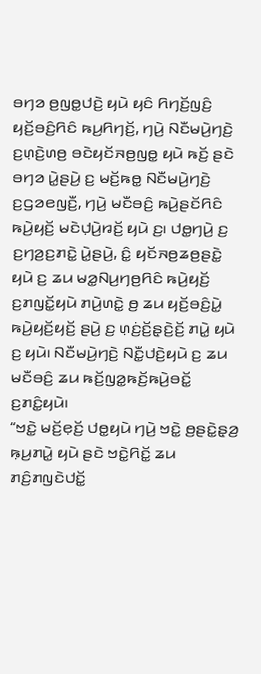ꤋꤚꤤ ꤥ꤬ꤜꤥ꤭ꤓꤢꤧ꤬ ꤟꤣꤧ ꤟꤢꤨ ꤖꤚꤢꤩ꤬ꤜꤢꤨ꤬ ꤟꤢꤩ꤬ꤋꤢꤨ꤬ꤖꤢꤨ ꤒꤣ꤬ꤖꤚꤢꤩ꤬, ꤚꤣꤧ꤬ ꤡꤢꤪꤗꤣꤧ꤬ꤚꤢꤧ꤬ ꤢ꤬ꤛ꤫ꤢꤧ꤬ꤛꤥ꤬ ꤋꤢꤧꤟꤢꤩꤏꤥ꤬ꤜꤥ꤭ ꤟꤣꤧ ꤒꤢꤩ꤬ ꤔꤢꤧ ꤋꤚꤤ ꤣꤧ꤭ꤔꤣꤧ꤬ ꤢ꤬ ꤗꤢꤩ꤬ꤒꤥ꤭ ꤡꤢꤪꤗꤣꤧ꤬ꤚꤢꤧ꤬ ꤢ꤬ꤞꤤꤕꤜꤢꤪ꤬, ꤚꤣꤧ꤬ ꤗꤢꤪꤋꤢꤨ꤬ ꤒꤣꤧ꤬ꤔꤢꤩꤖꤢꤨ ꤒꤣꤧ꤬ꤟꤢꤩ꤬ ꤗꤢꤧꤓ꤫ꤣꤧ꤬ꤙꤢꤩ꤬ ꤟꤣꤧ ꤢ꤬꤯ ꤓꤥ꤭ꤚꤣꤧ꤬ ꤢ꤬ ꤢ꤬ꤚꤤ꤬ꤢ꤬ꤊꤢꤧ꤭ ꤣꤧ꤭ꤔꤣꤧ꤬, ꤢꤨ꤭ ꤟꤢꤩꤏꤥ꤬ꤘꤥ꤬ꤔꤢꤧ꤭ ꤟꤣꤧ ꤢ꤬ ꤘꤣ ꤗꤤ꤭ꤡꤣ꤬ꤚꤥ꤬ꤖꤢꤨ ꤒꤣꤧ꤬ꤟꤢꤩ꤬ ꤢ꤬ꤊꤜꤢꤩ꤭ꤟꤣꤧ ꤊꤣꤧ꤬ꤛꤢꤧ꤭ ꤥ꤬ ꤘꤣ ꤟꤢꤩ꤬ꤋꤢꤨ꤬ꤣꤧ꤭ ꤒꤣꤧ꤬ꤟꤢꤩ꤬ꤟꤢꤩ꤬ ꤔꤣꤧ꤬ ꤢ꤬ ꤛ꤫ꤢꤦ꤬ꤢꤩ꤬ꤔ꤫ꤢꤧ꤬ꤢꤩ꤬ ꤊꤣꤧ꤭ ꤟꤣꤧ ꤢ꤬ ꤟꤣꤧ꤯ ꤡꤢꤪꤗꤣꤧ꤬ꤚꤢꤧ꤬ ꤡꤢꤪ꤭ꤓꤢꤧ꤬ꤟꤣꤧ ꤢ꤬ ꤘꤣ ꤗꤢꤪꤋꤢꤨ꤬ ꤘꤣ ꤒꤢꤩ꤬ꤜꤤ꤭ꤒꤢꤩ꤬ꤒꤣꤧ꤬ꤋꤢꤩ꤭ ꤢ꤬ꤊꤢꤨ꤭ꤟꤣꤧ꤯
“ꤠꤢꤧ꤭ ꤗꤢꤩ꤬ꤕ꤫ꤢꤩ꤬ ꤓꤥ꤭ꤟꤣꤧ ꤚꤣꤧ꤬ ꤠꤢꤧ꤭ ꤥ꤬ꤔꤢꤧ꤭ꤔ꤫ꤤ꤬ ꤒ꤫ꤣ꤬ꤊꤣꤧ꤭ ꤟꤣꤧ ꤔꤢꤧ ꤠꤢꤧ꤭ꤖꤢꤩ꤭ ꤘꤣ ꤊꤢꤨ꤬ꤊꤜꤢꤧꤓꤢꤩ꤭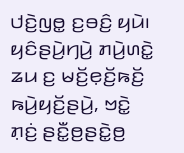ꤓꤢꤧ꤬ꤜꤥ꤭ ꤢ꤬ꤋꤢꤨ꤬ ꤟꤣꤧ꤯ ꤟꤢꤨꤔꤣꤧ꤬ꤚꤣꤧ꤬ ꤊꤣꤧ꤬ꤛꤢꤧ꤭ ꤘꤣ ꤢ꤬ ꤗꤢꤩ꤬ꤕ꤫ꤢꤩ꤬ꤒꤢꤩ꤬ ꤒꤣꤧ꤬ꤟꤢꤩ꤬ꤔꤣꤧ꤬, ꤠꤢꤧ꤭ ꤊ꤫ꤢꤦ꤬ ꤔꤢꤪ꤭ꤥ꤬ꤔꤢꤧ꤭ꤥ꤬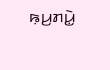ꤒ꤫ꤣ꤬ꤊꤣꤧ꤭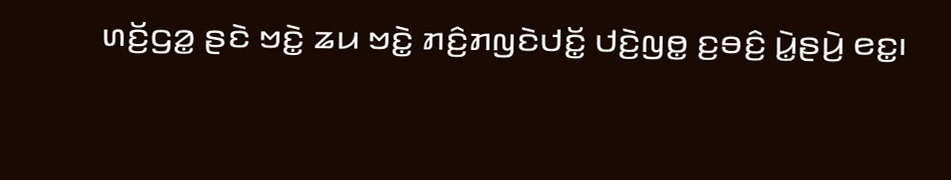ꤛꤢꤩ꤬ꤞꤤ꤭ ꤔꤢꤧ ꤠꤢꤧ꤭ ꤘꤣ ꤠꤢꤧ꤭ ꤊꤢꤨ꤬ꤊꤜꤢꤧꤓꤢꤩ꤭ ꤓꤢꤧ꤬ꤜꤥ꤭ ꤢ꤬ꤋꤢꤨ꤬ ꤣꤧ꤭ꤔꤣꤧ꤬ ꤕꤢ꤭꤯